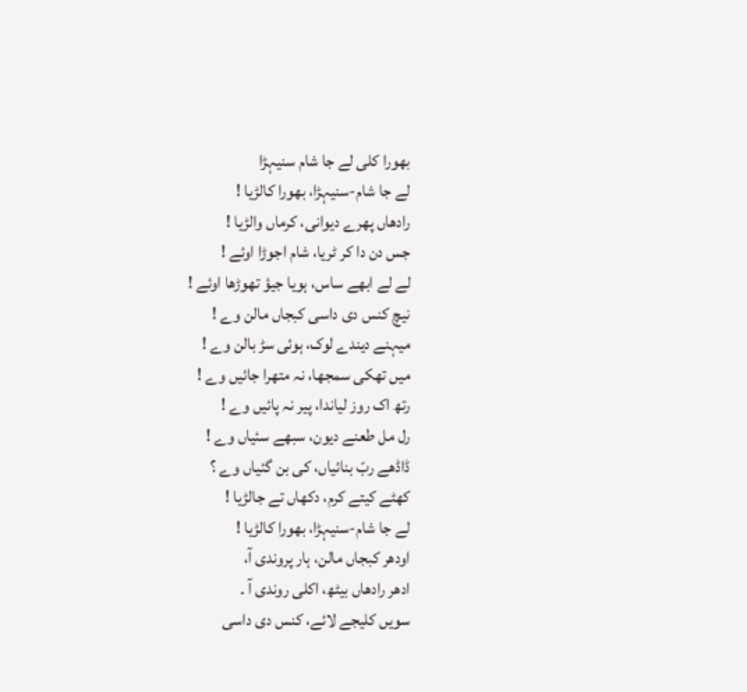بھورا کلی لے جا شام سنیہڑا
لے جا شام-سنیہڑا، بھورا کالڑیا !
رادھاں پھرے دیوانی، کرماں والڑیا !
جس دن دا کر ٹریا، شام اجوڑا اوئے !
لے لے ابھے ساس، ہویا جیؤ تھوڑھا اوئے !
نیچ کنس دی داسی کبجاں مالن وے !
میہنے دیندے لوک، ہوئی سڑ بالن وے !
میں تھکی سمجھا، نہ متھرا جائیں وے !
رتھ اک روز لیاندا، پیر نہ پائیں وے !
رل مل طعنے دیون، سبھے سئیاں وے !
ڈاڈھے ربّ بنائیاں، کی بن گئیاں وے ؟
کھٹے کیتے کرم، دکھاں تے جالڑیا !
لے جا شام-سنیہڑا، بھورا کالڑیا !
اودھر کبجاں مالن، ہار پروندی آ،
ادھر رادھاں بیٹھ، اکلی روندی آ ۔
سویں کلیجے لائے، کنس دی داسی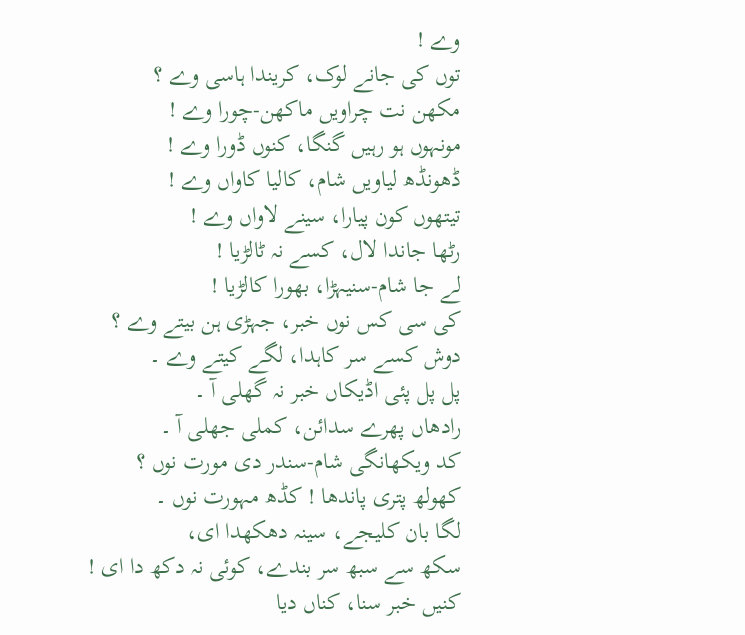وے !
توں کی جانے لوک، کریندا ہاسی وے ؟
مکھن نت چراویں ماکھن-چورا وے !
مونہوں ہو رہیں گنگا، کنوں ڈورا وے !
ڈھونڈھ لیاویں شام، کالیا کاواں وے !
تیتھوں کون پیارا، سینے لاواں وے !
رٹھا جاندا لال، کسے نہ ٹالڑیا !
لے جا شام-سنیہڑا، بھورا کالڑیا !
کی سی کس نوں خبر، جہڑی ہن بیتے وے ؟
دوش کسے سر کاہدا، لگے کیتے وے ۔
پل پل پئی اڈیکاں خبر نہ گھلی آ ۔
رادھاں پھرے سدائن، کملی جھلی آ ۔
کد ویکھانگی شام-سندر دی مورت نوں ؟
کھولھ پتری پاندھا ! کڈھ مہورت نوں ۔
لگا بان کلیجے، سینہ دھکھدا ای،
سکھ سے سبھ سر بندے، کوئی نہ دکھ دا ای !
کنیں خبر سنا، کناں دیا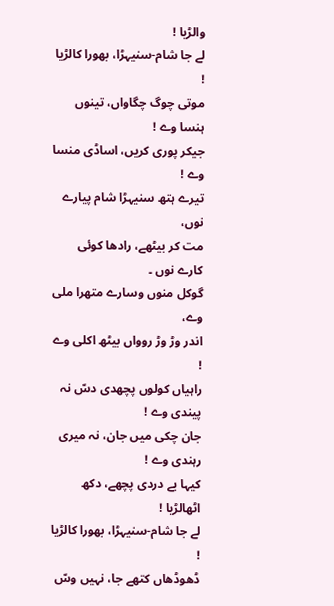والڑیا !
لے جا شام-سنیہڑا، بھورا کالڑیا !
موتی چوگ چگاواں، تینوں ہنسا وے !
جیکر پوری کریں، اساڈی منسا وے !
تیرے ہتھ سنیہڑا شام پیارے نوں،
مت کر بیٹھے، رادھا کوئی کارے نوں ۔
گوکل منوں وسارے متھرا ملی وے،
اندر وڑ وڑ روواں بیٹھ اکلی وے !
راہیاں کولوں پچھدی دسّ نہ پیندی وے !
جان چکی میں جان، نہ میری رہندی وے !
کیہا بے دردی پچھے، دکھ اٹھالڑیا !
لے جا شام-سنیہڑا، بھورا کالڑیا !
ڈھوڈھاں کتھے جا، نہیں وسّ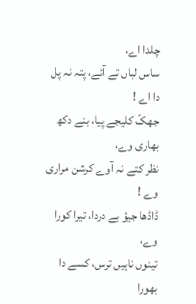چلدا اے،
ساس لباں تے آئے، پتہ نہ پل دا اے !
جھکّ کلیجے پیا، بنے دکھ بھاری وے،
نظر کتے نہ آوے کرشن مراری وے !
ڈاڈھا جیؤ بے دردا، تیرا کورا وے،
تینوں ناہیں ترس، کسے دا بھورا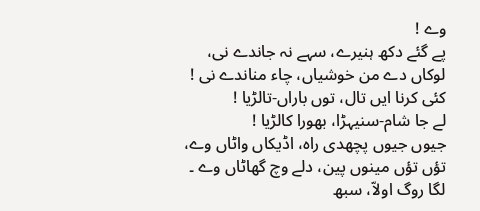وے !
پے گئے دکھ ہنیرے، سہے نہ جاندے نی،
لوکاں دے من خوشیاں، چاء مناندے نی !
کئی کرنا ایں تال، توں باراں-تالڑیا !
لے جا شام-سنیہڑا، بھورا کالڑیا !
جیوں جیوں پچھدی راہ، اڈیکاں واٹاں وے،
تؤں تؤں مینوں پین، دلے وچ گھاٹاں وے ۔
لگا روگ اولاّ، سبھ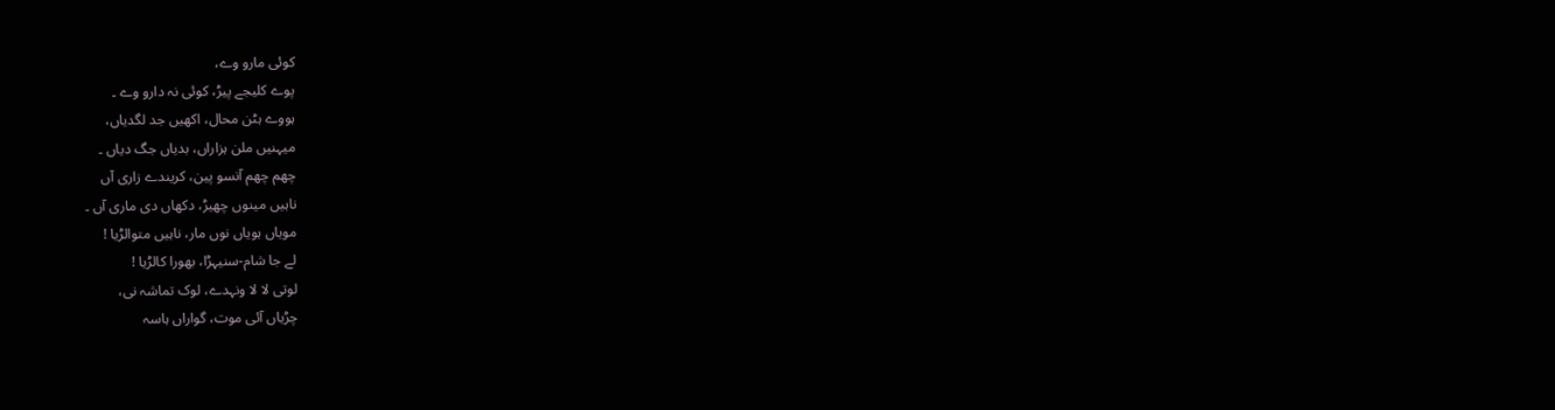کوئی مارو وے،
پوے کلیجے پیڑ، کوئی نہ دارو وے ۔
ہووے ہٹن محال، اکھیں جد لگدیاں،
میہنیں ملن ہزاراں، بدیاں جگ دیاں ۔
چھم چھم آنسو پین، کریندے زاری آں
ناہیں مینوں چھیڑ، دکھاں دی ماری آں ۔
مویاں ہویاں نوں مار، ناہیں متوالڑیا !
لے جا شام-سنیہڑا، بھورا کالڑیا !
لوتی لا لا ونہدے، لوک تماشہ نی،
چڑیاں آئی موت، گواراں ہاسہ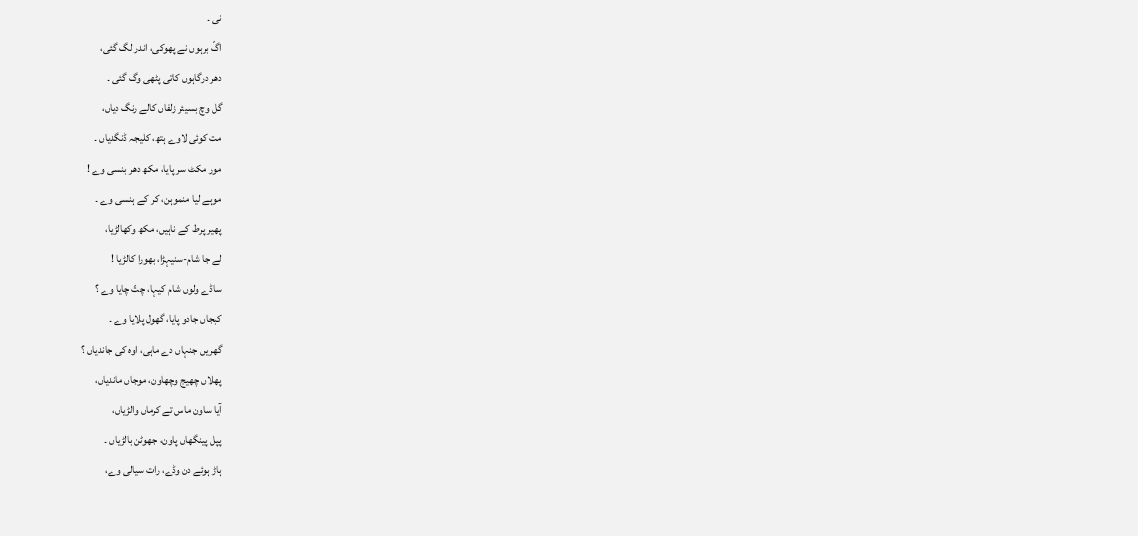نی ۔
اگّ برہوں نے پھوکی، اندر لگ گئی،
دھر درگاہوں کاتی پٹھی وگ گئی ۔
گل وچ بسیئر زلفاں کالے رنگ دیاں،
مت کوئی لاوے ہتھ، کلیجہ ڈنگدیاں ۔
مور مکٹ سر پایا، مکھ دھر بنسی وے !
موہے لیا منموہن، کر کے ہنسی وے ۔
پھیر پرط کے ناہیں، مکھ وکھالڑیا،
لے جا شام-سنیہڑا، بھورا کالڑیا !
ساڈے ولوں شام کیہا، چتّ چایا وے ؟
کبجاں جادو پایا، گھول پلایا وے ۔
گھریں جنہاں دے ماہی، اوہ کی جاندیاں ؟
پھلاں چھیج وچھاون، موجاں ماندیاں،
آیا ساون ماس تے کرماں والڑیاں،
پپل پینگھاں پاون، جھوٹن بالڑیاں ۔
ہاڑ ہوئے دن وڈے، رات سیالی وے،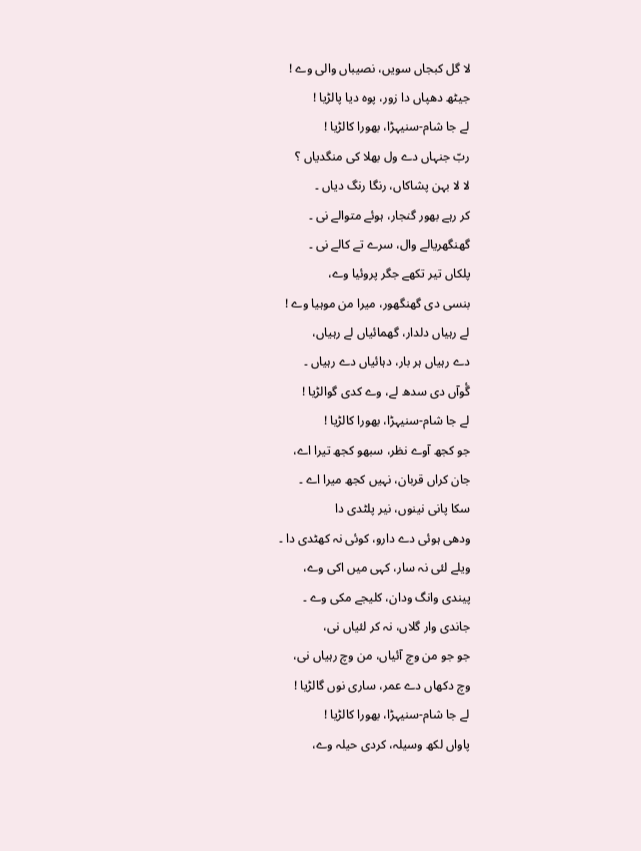لا گل کبجاں سویں، نصیباں والی وے !
جیٹھ دھپاں دا زور، پوہ دیا پالڑیا !
لے جا شام-سنیہڑا، بھورا کالڑیا !
ربّ جنہاں دے ول بھلا کی منگدیاں ؟
لا لا بہن پشاکاں، رنگا رنگ دیاں ۔
کر رہے بھور گنجار، ہوئے متوالے نی ۔
گھنگھریالے وال، سرے تے کالے نی ۔
پلکاں تیر تکھے جگر پروئیا وے،
بنسی دی گھنگھور، میرا من موہیا وے !
لے رہیاں دلدار، گھمائیاں لے رہیاں،
دے رہیاں ہر بار، دہائیاں دے رہیاں ۔
گٔوآں دی سدھ لے، وے کدی گوالڑیا !
لے جا شام-سنیہڑا، بھورا کالڑیا !
جو کجھ آوے نظر، سبھو کجھ تیرا اے،
جان کراں قربان، نہیں کجھ میرا اے ۔
سکا پانی نینوں، نیر پلٹدی دا
ودھی ہوئی دے دارو، کوئی نہ کھٹدی دا ۔
ویلے لئی نہ سار، کہی میں اکی وے،
پیندی وانگ ودان، کلیجے مکی وے ۔
جاندی وار گلاں، نہ کر لئیاں نی،
جو جو من وچ آئیاں، من وچ رہیاں نی،
وچ دکھاں دے عمر، ساری نوں گالڑیا !
لے جا شام-سنیہڑا، بھورا کالڑیا !
پاواں لکھ وسیلہ، کردی حیلہ وے،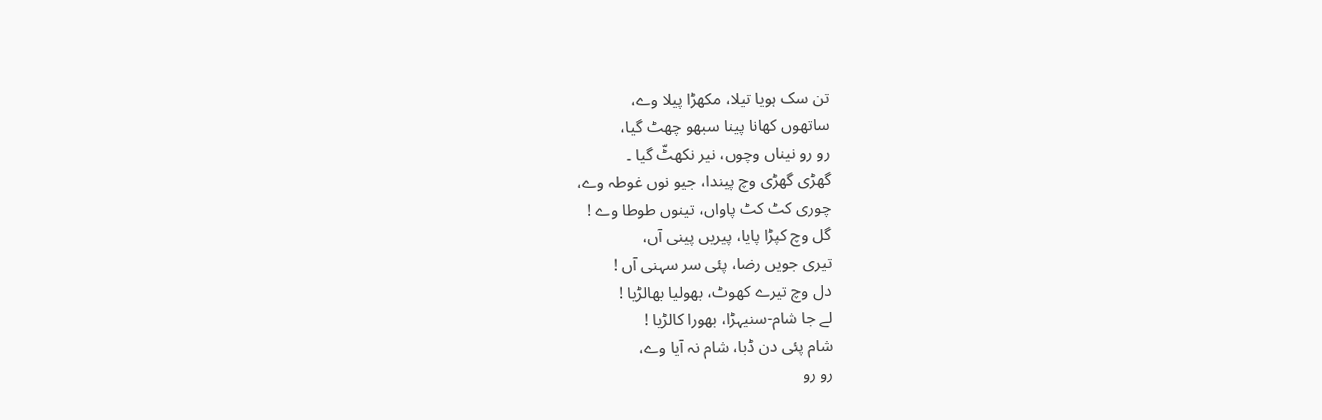تن سک ہویا تیلا، مکھڑا پیلا وے،
ساتھوں کھانا پینا سبھو چھٹ گیا،
رو رو نیناں وچوں، نیر نکھٹّ گیا ۔
گھڑی گھڑی وچ پیندا، جیو نوں غوطہ وے،
چوری کٹ کٹ پاواں، تینوں طوطا وے !
گل وچ کپڑا پایا، پیریں پینی آں،
تیری جویں رضا، پئی سر سہنی آں !
دل وچ تیرے کھوٹ، بھولیا بھالڑیا !
لے جا شام-سنیہڑا، بھورا کالڑیا !
شام پئی دن ڈبا، شام نہ آیا وے،
رو رو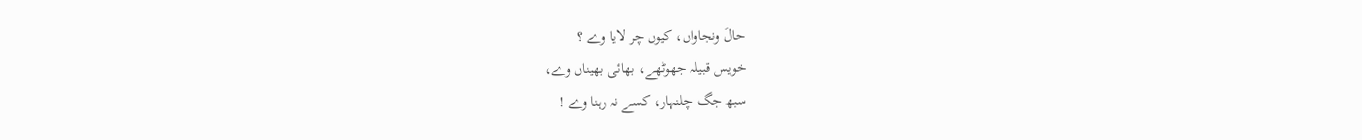حالَ ونجاواں، کیوں چر لایا وے ؟
خویس قبیلہ جھوٹھے، بھائی بھیناں وے،
سبھ جگ چلنہار، کسے نہ رہنا وے !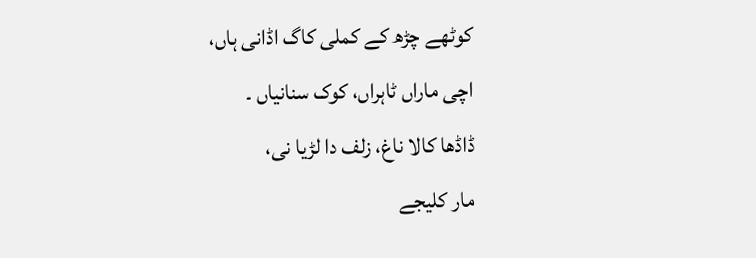کوٹھے چڑھ کے کملی کاگ اڈانی ہاں،
اچی ماراں ٹاہراں، کوک سنانیاں ۔
ڈاڈھا کالا ناغ، زلف دا لڑیا نی،
مار کلیجے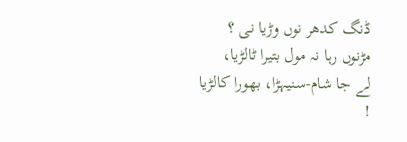ڈنگ کدھر نوں وڑیا نی ؟
مڑنوں رہا نہ مول بتیرا ٹالڑیا،
لے جا شام-سنیہڑا، بھورا کالڑیا !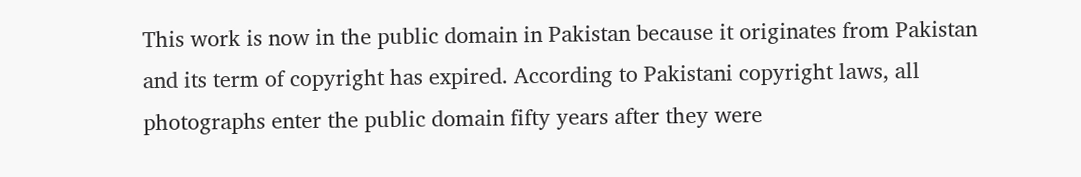This work is now in the public domain in Pakistan because it originates from Pakistan and its term of copyright has expired. According to Pakistani copyright laws, all photographs enter the public domain fifty years after they were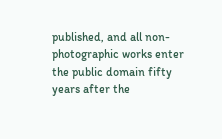published, and all non-photographic works enter the public domain fifty years after the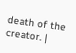death of the creator. |